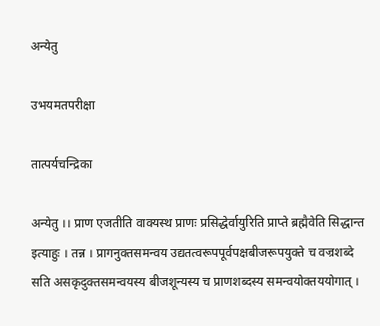अन्येतु

उभयमतपरीक्षा

तात्पर्यचन्द्रिका

अन्येतु ।। प्राण एजतीति वाक्यस्थ प्राणः प्रसिद्धेर्वायुरिति प्राप्ते ब्रह्मैवेति सिद्धान्त इत्याहुः । तन्न । प्रागनुक्तसमन्वय उद्यतत्वरूपपूर्वपक्षबीजरूपयुक्ते च वज्रशब्दे सति असकृदुक्तसमन्वयस्य बीजशून्यस्य च प्राणशब्दस्य समन्वयोक्तययोगात् ।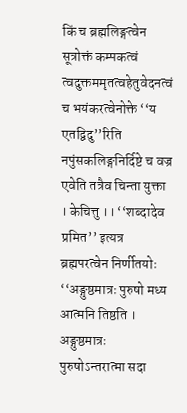किं च ब्रह्मलिङ्गत्वेन सूत्रोक्तं कम्पकत्वं त्वदुक्तममृतत्वहेतुवेदनत्वं च भयंकरत्वेनोक्ते ‘‘य एतद्विदु’’रिति नपुंसकलिङ्गनिर्दिष्टे च वज्र एवेति तत्रैव चिन्ता युक्ता । केचित्तु ।। ‘‘शब्दादेव प्रमित’’ इत्यत्र ब्रह्मपरत्वेन निर्णीतयोः ‘‘अङ्गुष्ठमात्रः पुरुषो मध्य आत्मनि तिष्ठति । अङ्गुष्ठमात्रः पुरुषोऽन्तरात्मा सदा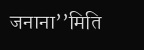जनाना’’मिति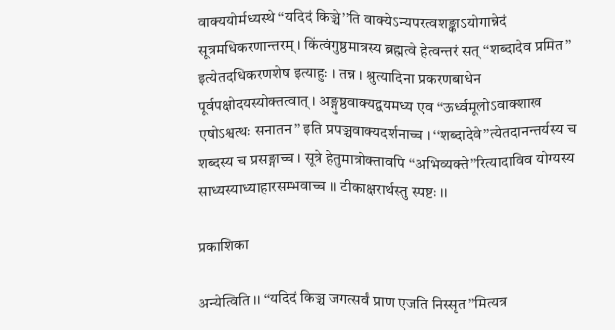वाक्ययोर्मध्यस्थे ‘‘यदिदं किञ्चे’’ति वाक्येऽन्यपरत्वशङ्काऽयोगान्नेदं सूत्रमधिकरणान्तरम् । किंत्वंगुष्ठमात्रस्य ब्रह्मत्वे हेत्वन्तरं सत् ‘‘शब्दादेव प्रमित’’ इत्येतदधिकरणशेष इत्याहुः । तन्न । श्रुत्यादिना प्रकरणबाधेन पूर्वपक्षोदयस्योक्तत्वात् । अङ्गुष्ठवाक्यद्वयमध्य एव ‘‘ऊर्ध्वमूलोऽवाक्शाख एषोऽश्वत्थः सनातन’’ इति प्रपञ्चवाक्यदर्शनाच्च । ‘‘शब्दादेवे’’त्येतदानन्तर्यस्य च शब्दस्य च प्रसङ्गाच्च । सूत्रे हेतुमात्रोक्तावपि ‘‘अभिव्यक्ते’’रित्यादाविव योग्यस्य साध्यस्याध्याहारसम्भवाच्च ।। टीकाक्षरार्थस्तु स्पष्टः ।।

प्रकाशिका

अन्येत्विति ।। ‘‘यदिदं किञ्च जगत्सर्वं प्राण एजति निस्सृत’’मित्यत्र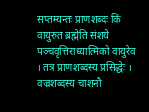सप्तम्यन्तः प्राणशब्दः किं वायुरुत ब्रह्मेति संशये पञ्चवृत्तिराध्यात्मिको वायुरेव । तत्र प्राणशब्दस्य प्रसिद्धेः । वज्रशब्दस्य चाशनौ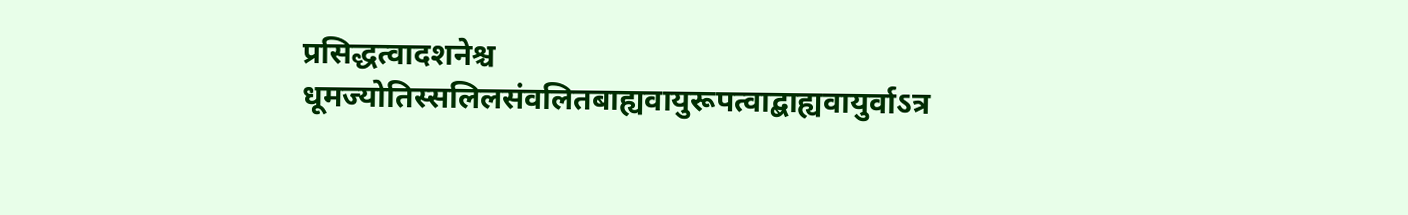प्रसिद्धत्वादशनेश्च धूमज्योतिस्सलिलसंवलितबाह्यवायुरूपत्वाद्बाह्यवायुर्वाऽत्र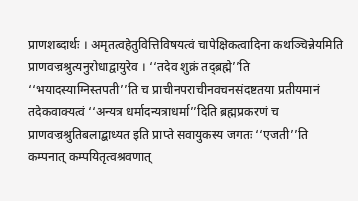प्राणशब्दार्थः । अमृतत्वहेतुवित्तिविषयत्वं चापेक्षिकत्वादिना कथञ्चिन्नेयमिति प्राणवज्रश्रुत्यनुरोधाद्वायुरेव । ‘‘तदेव शुक्रं तद्ब्रह्मे’’ति ‘‘भयादस्याग्निस्तपती’’ति च प्राचीनपराचीनवचनसंदष्टतया प्रतीयमानं तदेकवाक्यत्वं ‘‘अन्यत्र धर्मादन्यत्राधर्मा’’दिति ब्रह्मप्रकरणं च प्राणवज्रश्रुतिबलाद्बाध्यत इति प्राप्ते सवायुकस्य जगतः ‘‘एजती’’ति कम्पनात् कम्पयितृत्वश्रवणात्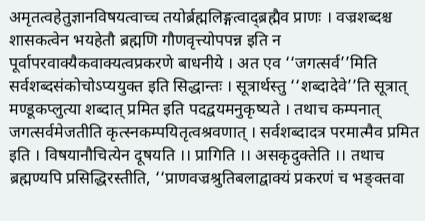अमृतत्वहेतुज्ञानविषयत्वाच्च तयोर्ब्रह्मलिङ्गत्वाद्ब्रह्मैव प्राणः । वज्रशब्दश्च शासकत्वेन भयहेतौ ब्रह्मणि गौणवृत्त्योपपन्न इति न पूर्वापरवाक्यैकवाक्यत्वप्रकरणे बाधनीये । अत एव ‘‘जगत्सर्व’’मिति सर्वशब्दसंकोचोऽप्ययुक्त इति सिद्धान्तः । सूत्रार्थस्तु ‘‘शब्दादेवे’’ति सूत्रात् मण्डूकप्लुत्या शब्दात् प्रमित इति पदद्वयमनुकृष्यते । तथाच कम्पनात् जगत्सर्वमेजतीति कृत्स्नकम्पयितृत्वश्रवणात् । सर्वशब्दादत्र परमात्मैव प्रमित इति । विषयानौचित्येन दूषयति ।। प्रागिति ।। असकृदुक्तेति ।। तथाच ब्रह्मण्यपि प्रसिद्धिरस्तीति, ‘‘प्राणवज्रश्रुतिबलाद्वाक्यं प्रकरणं च भङ्क्तवा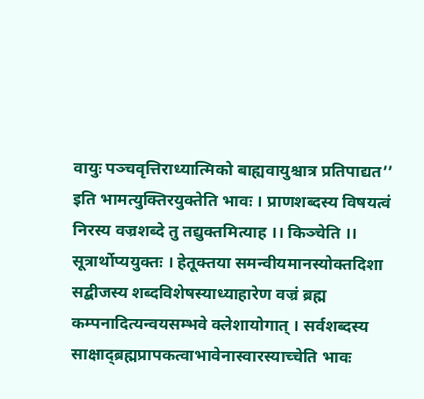वायुः पञ्चवृत्तिराध्यात्मिको बाह्यवायुश्चात्र प्रतिपाद्यत’’ इति भामत्युक्तिरयुक्तेति भावः । प्राणशब्दस्य विषयत्वं निरस्य वज्रशब्दे तु तद्युक्तमित्याह ।। किञ्चेति ।। सूत्रार्थोप्ययुक्तः । हेतूक्तया समन्वीयमानस्योक्तदिशा सद्बीजस्य शब्दविशेषस्याध्याहारेण वज्रं ब्रह्म कम्पनादित्यन्वयसम्भवे क्लेशायोगात् । सर्वशब्दस्य साक्षाद्ब्रह्मप्रापकत्वाभावेनास्वारस्याच्चेति भावः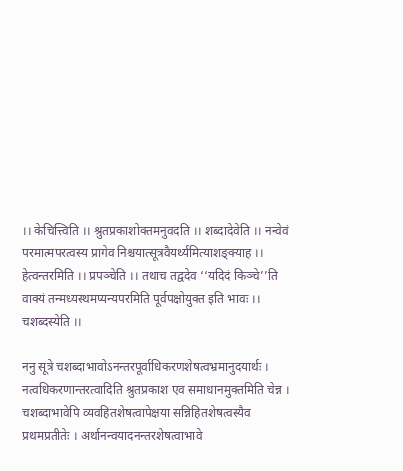।। केचित्त्विति ।। श्रुतप्रकाशोक्तमनुवदति ।। शब्दादेवेति ।। नन्वेवं परमात्मपरत्वस्य प्रागेव निश्चयात्सूत्रवैयर्थ्यमित्याशङ्क्याह ।। हेत्वन्तरमिति ।। प्रपञ्चेति ।। तथाच तद्वदेव ‘‘यदिदं किञ्चे’’ति वाक्यं तन्मध्यस्थमप्यन्यपरमिति पूर्वपक्षोयुक्त इति भावः ।। चशब्दस्येति ।।

ननु सूत्रे चशब्दाभावोऽनन्तरपूर्वाधिकरणशेषत्वभ्रमानुदयार्थः । नत्वधिकरणान्तरत्वादिति श्रुतप्रकाश एव समाधानमुक्तमिति चेन्न । चशब्दाभावेपि व्यवहितशेषत्वापेक्षया सन्निहितशेषत्वस्यैव प्रथमप्रतीतेः । अर्थानन्वयादनन्तरशेषत्वाभावे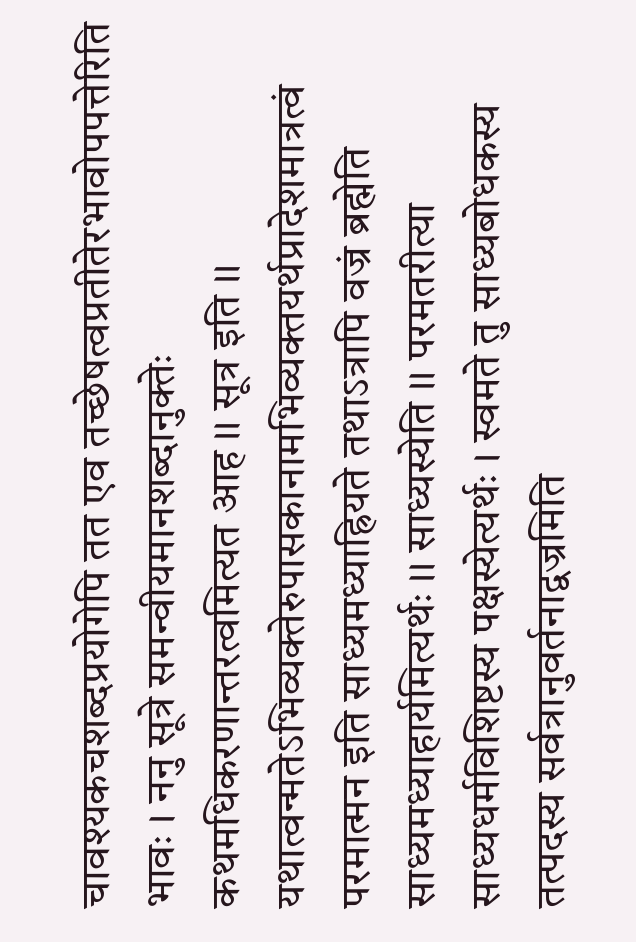चावश्यकचशब्दप्रयोगेपि तत एव तच्छेषत्वप्रतीतेरभावोपपत्तेरिति भावः । ननु सूत्रे समन्वीयमानशब्दानुक्तेः कथमधिकरणान्तरत्वमित्यत आह ।। सूत्र इति ।। यथात्वन्मतेऽभिव्यक्तेरुपासकानामभिव्यक्तयर्थप्रादेशमात्रत्वं परमात्मन इति साध्यमध्याह्रियते तथाऽत्रापि वज्रं ब्रह्मेति साध्यमध्याहार्यमित्यर्थः ।। साध्यस्येति ।। परमतरीत्या साध्यधर्मविशिष्टस्य पक्षस्येत्यर्थः । स्वमते तु साध्यबोधकस्य तत्पदस्य सर्वत्रानुवर्तनाद्वज्रमिति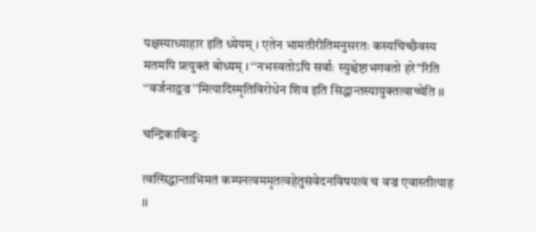पक्षस्याध्याहार इति ध्येयम् । एतेन भामतीरीतिमनुसरतः कस्यचिच्छैवस्य मतमपि प्रत्युक्तं बोध्यम् । ‘‘नभस्वतोऽपि सर्वाः स्युश्चेष्टाभगवतो हरे’’रिति ‘‘वर्जनाद्वज्र’’मित्यादिस्मृतिविरोधेन शिव इति सिद्धान्तस्यायुक्तत्वाच्चेति ।।

चन्द्रिकाबिन्दुः

त्वत्सिद्धान्ताभिमतं कम्पनत्वममृतत्वहेतुसंवेदनविषयत्वं च वज्र एवास्तीत्याह ।।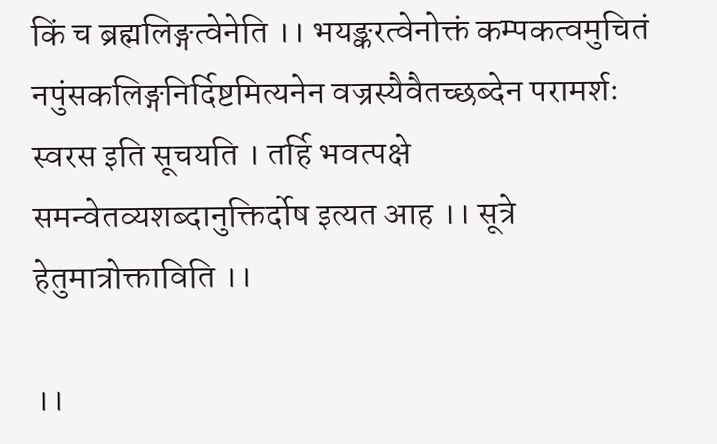किं च ब्रह्मलिङ्गत्वेनेति ।। भयङ्करत्वेनोक्तं कम्पकत्वमुचितं नपुंसकलिङ्गनिर्दिष्टमित्यनेन वज्रस्यैवैतच्छब्देन परामर्शः स्वरस इति सूचयति । तर्हि भवत्पक्षे समन्वेतव्यशब्दानुक्तिर्दोष इत्यत आह ।। सूत्रे हेतुमात्रोक्ताविति ।।

।।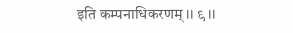इति कम्पनाधिकरणम् ।। ९ ।।